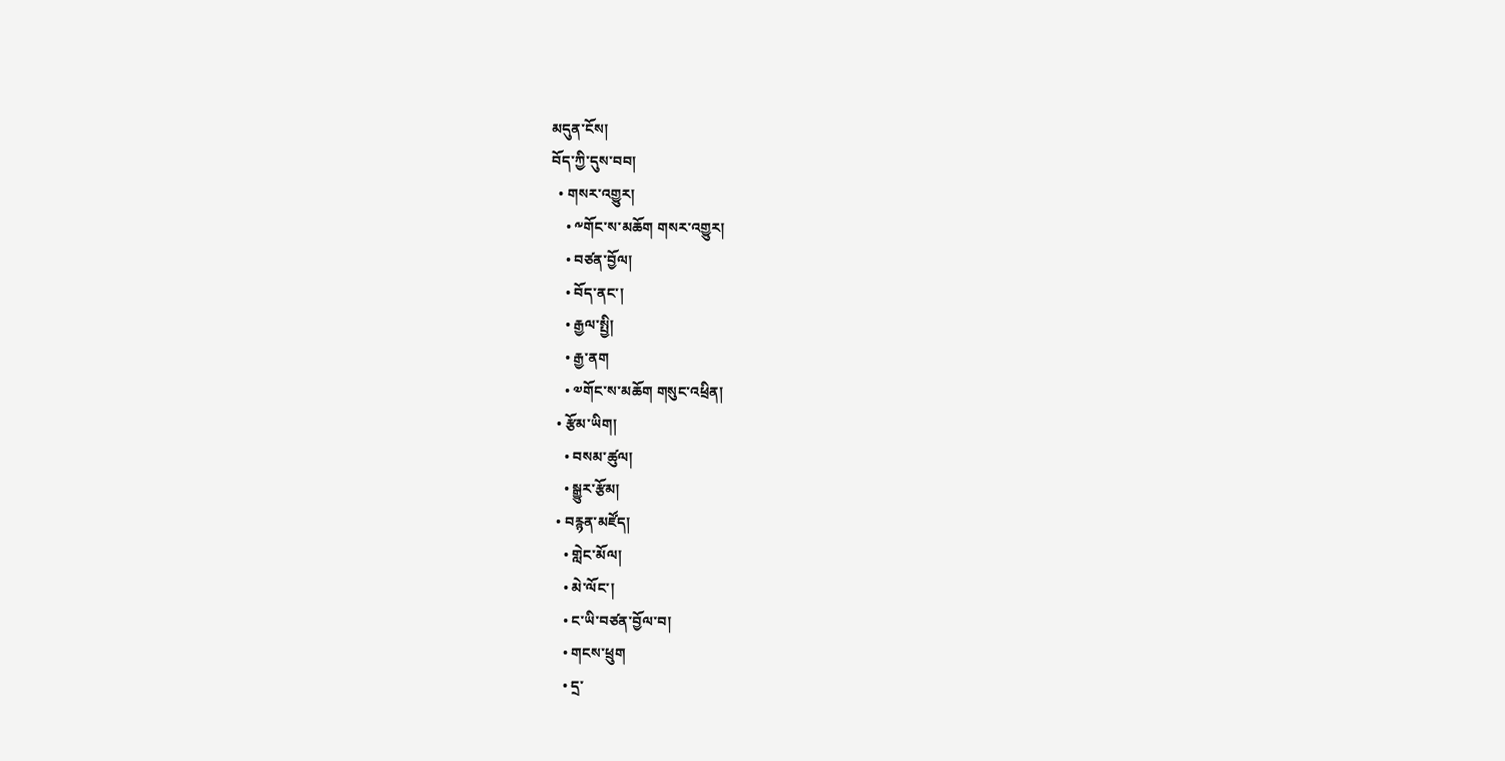མདུན་ངོས།
བོད་ཀྱི་དུས་བབ།
  • གསར་འགྱུར།
    • ༸གོང་ས་མཆོག གསར་འགྱུར།
    • བཙན་བྱོལ།
    • བོད་ནང་།
    • རྒྱལ་སྤྱི།
    • རྒྱ་ནག
    • ༧གོང་ས་མཆོག གསུང་འཕྲིན།
  • རྩོམ་ཡིག།
    • བསམ་ཚུལ།
    • སྒྱུར་རྩོམ།
  • བརྙན་མཛོད།
    • གླེང་མོལ།
    • མེ་ལོང་།
    • ང་ཡི་བཙན་བྱོལ་བ།
    • གངས་ཕྲུག
    • དྲ་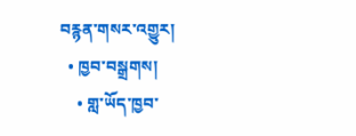བརྙན་གསར་འགྱུར།
  • ཁྱབ་བསྒྲགས།
    • གླ་ཡོད་ཁྱབ་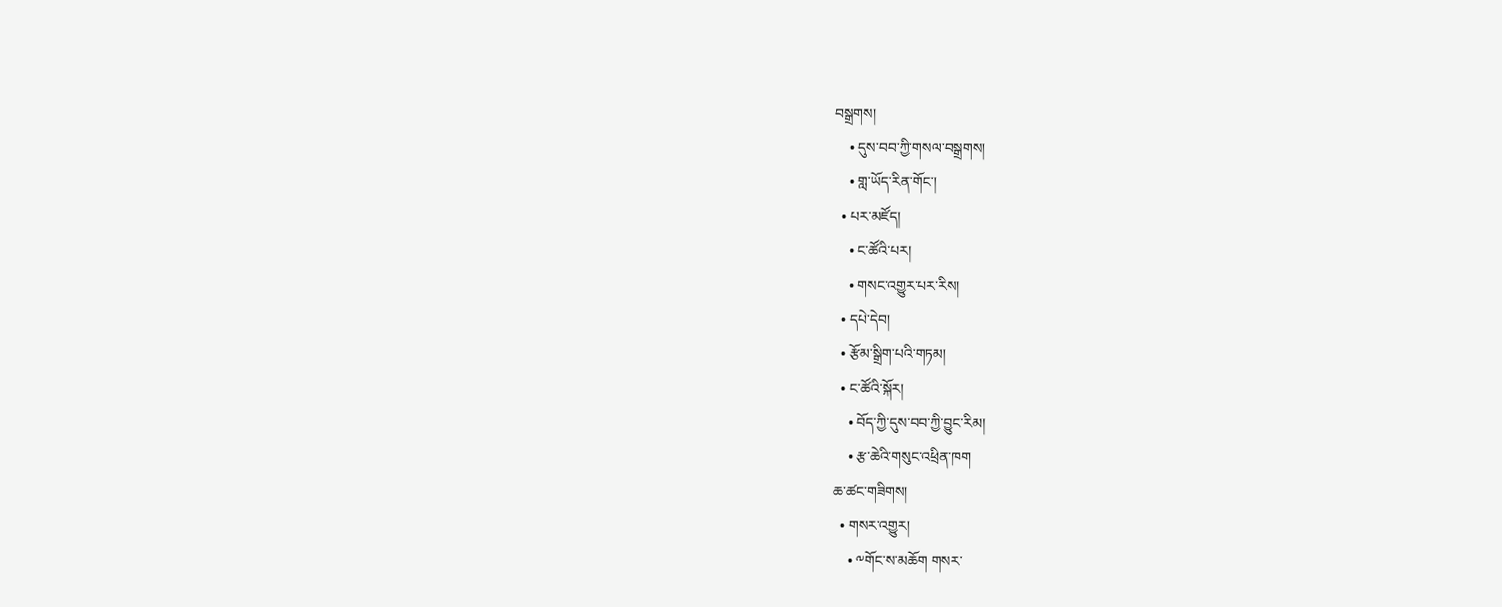བསྒྲགས།
    • དུས་བབ་ཀྱི་གསལ་བསྒྲགས།
    • གླ་ཡོད་རིན་གོང་།
  • པར་མཛོད།
    • ང་ཚོའི་པར།
    • གསང་འགྱུར་པར་རིས།
  • དཔེ་དེབ།
  • རྩོམ་སྒྲིག་པའི་གཏམ།
  • ང་ཚོའི་སྐོར།
    • བོད་ཀྱི་དུས་བབ་ཀྱི་བྱུང་རིམ།
    • རྩ་ཆེའི་གསུང་འཕྲིན་ཁག
ཆ་ཚང་གཟིགས།
  • གསར་འགྱུར།
    • ༸གོང་ས་མཆོག གསར་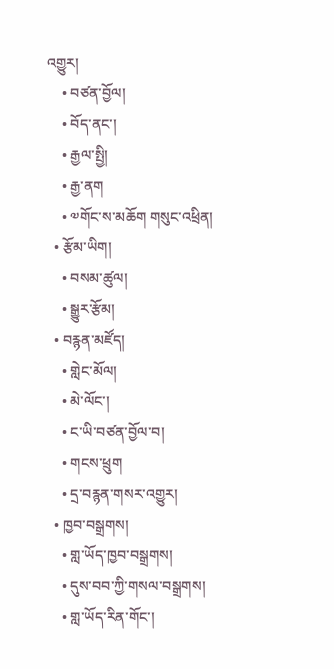འགྱུར།
    • བཙན་བྱོལ།
    • བོད་ནང་།
    • རྒྱལ་སྤྱི།
    • རྒྱ་ནག
    • ༧གོང་ས་མཆོག གསུང་འཕྲིན།
  • རྩོམ་ཡིག།
    • བསམ་ཚུལ།
    • སྒྱུར་རྩོམ།
  • བརྙན་མཛོད།
    • གླེང་མོལ།
    • མེ་ལོང་།
    • ང་ཡི་བཙན་བྱོལ་བ།
    • གངས་ཕྲུག
    • དྲ་བརྙན་གསར་འགྱུར།
  • ཁྱབ་བསྒྲགས།
    • གླ་ཡོད་ཁྱབ་བསྒྲགས།
    • དུས་བབ་ཀྱི་གསལ་བསྒྲགས།
    • གླ་ཡོད་རིན་གོང་།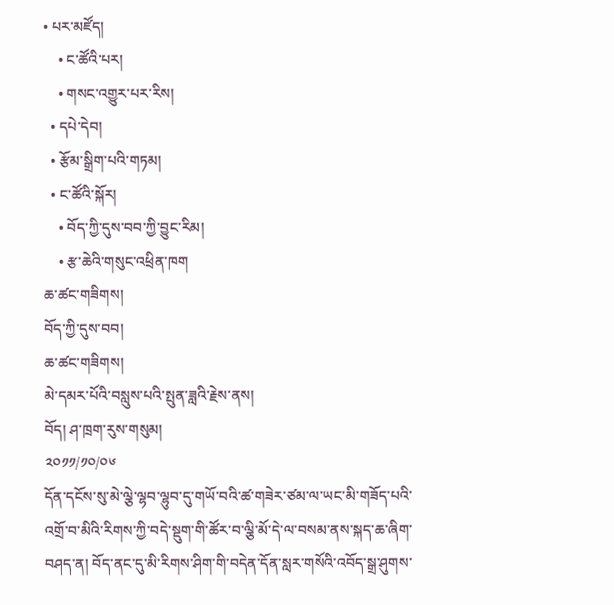• པར་མཛོད།
    • ང་ཚོའི་པར།
    • གསང་འགྱུར་པར་རིས།
  • དཔེ་དེབ།
  • རྩོམ་སྒྲིག་པའི་གཏམ།
  • ང་ཚོའི་སྐོར།
    • བོད་ཀྱི་དུས་བབ་ཀྱི་བྱུང་རིམ།
    • རྩ་ཆེའི་གསུང་འཕྲིན་ཁག
ཆ་ཚང་གཟིགས།
བོད་ཀྱི་དུས་བབ།
ཆ་ཚང་གཟིགས།
མེ་དམར་པོའི་བསླུས་པའི་སྤུན་ཟླའི་རྗེས་ནས།
བོད། ཤ་ཁྲག་རུས་གསུམ།
༢༠༡༡/༡༠/༠༦
དོན་དངོས་སུ་མེ་ལྕེ་ལྷབ་ལྷུབ་དུ་གཡོ་བའི་ཚ་གཟེར་ཙམ་ལ་ཡང་མི་གཟོད་པའི་འགྲོ་བ་མིའི་རིགས་ཀྱི་བདེ་སྡུག་གི་ཚོར་བ་ལྕི་མོ་དེ་ལ་བསམ་ནས་སྐད་ཆ་ཞིག་བཤད་ན། བོད་ནང་དུ་མི་རིགས་ཤིག་གི་བདེན་དོན་སླར་གསོའི་འབོད་སྒྲ་ཤུགས་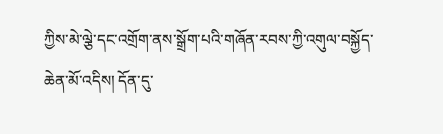ཀྱིས་མེ་ལྕེ་དང་འགྲོག་ནས་སྒྲོག་པའི་གཞོན་རབས་ཀྱི་འགུལ་བསྐྱོད་ཆེན་མོ་འདིས། དོན་དུ་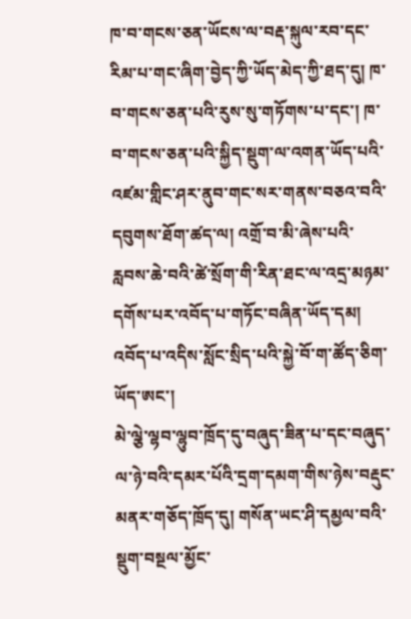ཁ་བ་གངས་ཅན་ཡོངས་ལ་བརྡ་སྐུལ་རབ་དང་རིམ་པ་གང་ཞིག་བྱེད་ཀྱི་ཡོད་མེད་ཀྱི་ཐད་དུ། ཁ་བ་གངས་ཅན་པའི་རུས་སུ་གཏོགས་པ་དང་། ཁ་བ་གངས་ཅན་པའི་སྐྱིད་སྡུག་ལ་འགན་ཡོད་པའི་འཛམ་གླིང་ཤར་ནུབ་གང་སར་གནས་བཅའ་བའི་དབུགས་ཐོག་ཚད་ལ། འགྲོ་བ་མི་ཞེས་པའི་རླབས་ཆེ་བའི་ཚེ་སྲོག་གི་རིན་ཐང་ལ་འདྲ་མཉམ་དགོས་པར་འབོད་པ་གཏོང་བཞིན་ཡོད་དམ། འབོད་པ་འདིས་སློང་སྲིད་པའི་སྐྱེ་བོ་ག་ཚོད་ཅིག་ཡོད་ཨང་།
མེ་ལྕེ་ལྷབ་ལྷུབ་ཁྲོད་དུ་བཞུད་ཟིན་པ་དང་བཞུད་ལ་ཉེ་བའི་དམར་པོའི་དྲག་དམག་གིས་ཉེས་བརྡུང་མནར་གཅོད་ཁྲོད་དུ། གསོན་ཡང་ཤི་དམྱལ་བའི་སྡུག་བསྔལ་མྱོང་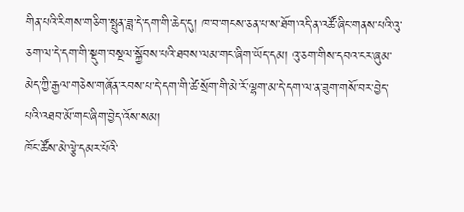གིན་པའི་རིགས་གཅིག་སྤུན་ཟླ་དེ་དག་གི་ཆེད་དུ། ཁ་བ་གངས་ཅན་པ་ས་ཐོག་འདི་ན་འཚོ་ཞིང་གནས་པའི་འུ་ཅག་ལ་དེ་དག་གི་སྡུག་བསྔལ་སྐྱོབས་པའི་ཐབས་ལམ་གང་ཞིག་ཡོད་དམ། འུ་ཅག་གིས་དབའ་ངར་ཞུམ་མེད་ཀྱི་རྒྱལ་གཅེས་གཞོན་རབས་པ་དེ་དག་གི་ཚེ་སྲོག་གི་མེ་རོ་ལྷག་མ་དེ་དག་ལ་ན་ཟུག་གསོ་བར་བྱེད་པའི་འཐབ་མོ་གང་ཞིག་བྱེད་འོས་སམ།
ཁོང་ཚོས་མེ་ལྕེ་དམར་པོའི་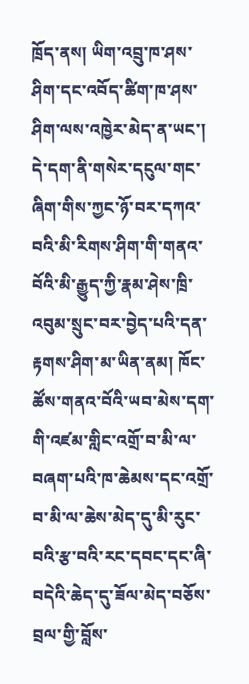ཁྲོད་ནས། ཡིག་འབྲུ་ཁ་ཤས་ཤིག་དང་འབོད་ཚིག་ཁ་ཤས་ཤིག་ལས་འཁྱེར་མེད་ན་ཡང་། དེ་དག་ནི་གསེར་དངུལ་གང་ཞིག་གིས་ཀྱང་ཉོ་བར་དཀའ་བའི་མི་རིགས་ཤིག་གི་གནའ་བོའི་མི་རྒྱུད་ཀྱི་རྣམ་ཤེས་ཁྲི་འབུམ་སྲུང་བར་བྱེད་པའི་དན་རྟགས་ཤིག་མ་ཡིན་ནམ། ཁོང་ཚོས་གནའ་བོའི་ཡབ་མེས་དག་གི་འཛམ་གླིང་འགྲོ་བ་མི་ལ་བཞག་པའི་ཁ་ཆེམས་དང་འགྲོ་བ་མི་ལ་ཆེས་མེད་དུ་མི་རུང་བའི་རྩ་བའི་རང་དབང་དང་ཞི་བདེའི་ཆེད་དུ་ཟོལ་མེད་བཅོས་བྲལ་གྱི་བློས་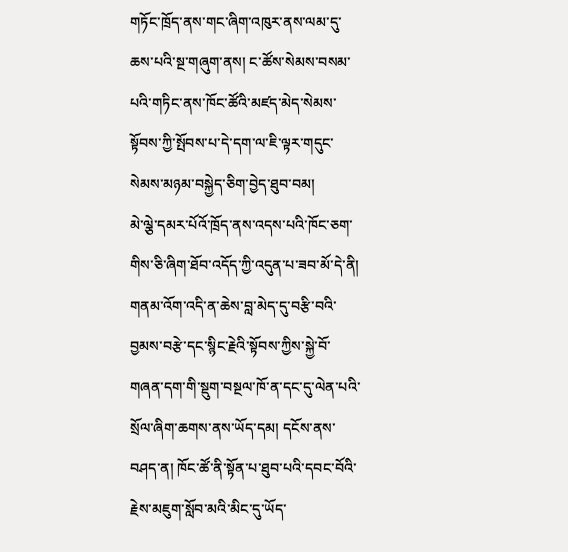གཏོང་ཁྲོད་ནས་གང་ཞིག་འཁུར་ནས་ལམ་དུ་ཆས་པའི་སྔ་གཞུག་ནས། ང་ཚོས་སེམས་བསམ་པའི་གཏིང་ནས་ཁོང་ཚོའི་མཛད་མེད་སེམས་སྟོབས་ཀྱི་སྤོབས་པ་དེ་དག་ལ་ཇི་ལྟར་གདུང་སེམས་མཉམ་བསྐྱེད་ཅིག་བྱེད་ཐུབ་བམ།
མེ་ལྕེ་དམར་པོའོ་ཁྲོད་ནས་འདས་པའི་ཁོང་ཅག་གིས་ཅི་ཞིག་ཐོབ་འདོད་ཀྱི་འདུན་པ་ཟབ་མོ་དེ་ནི། གནམ་འོག་འདི་ན་ཆེས་བླ་མེད་དུ་བརྩི་བའི་བྱམས་བརྩེ་དང་སྙིང་རྗེའི་སྟོབས་ཀྱིས་སྐྱེ་བོ་གཞན་དག་གི་སྡུག་བསྔལ་ཁོ་ན་དང་དུ་ལེན་པའི་སྲོལ་ཞིག་ཆགས་ནས་ཡོད་དམ། དངོས་ནས་བཤད་ན། ཁོང་ཚོ་ནི་སྟོན་པ་ཐུབ་པའི་དབང་བོའི་རྗེས་མཇུག་སློབ་མའི་མིང་དུ་ཡོད་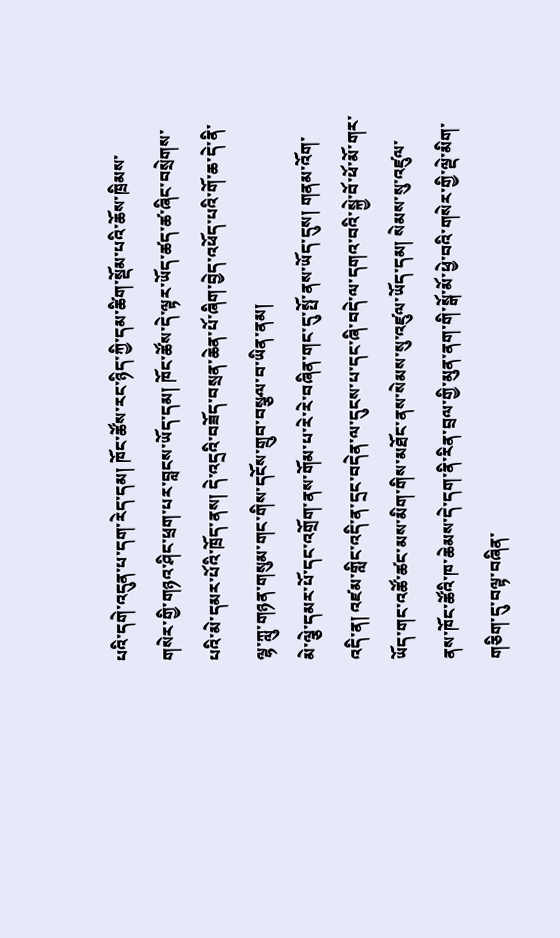པའི་དགེ་འདུན་པ་དག་རེད་དམ། ཁོང་ཚོས་རང་ཉིད་ཀྱི་དམ་ཚིག་སྡོམ་པའི་ཆོས་ཁྲིམས་གསེར་གྱི་གཉའ་ཤིང་ཕྲག་པར་བླངས་ཡོད་དམ། ཁོང་ཚོས་དེ་ལྟར་ཡོད་ཚད་ཚ་ཞིང་བསྲེགས་པའི་མེ་དམར་པོའི་ཁྲོད་ནས། དེ་འདྲའི་བཟོད་བསྲན་ཆེན་པོ་ཞིག་བྱེད་འཕོད་པའི་གོ་ཆ་དེ་ནི་ལྷ་ཀླུ་གཉན་གསུམ་གང་གིས་དངོས་གྲུབ་བསྩལ་བ་ཡིན་ནམ།
མེ་ལྕེ་དམར་པོ་དང་འགྲོག་ནས་གོམ་པ་རེ་རེ་བཞིན་གང་དུ་སྤོ་ནས་ཡོད་དུས། གནམ་འོག་འདི་ན། འཛམ་གླིང་འདི་ན་དྲང་བདེན་ལ་དུངས་པ་དང་ཞི་བདེ་ལ་དགའ་བའི་སྐྱེ་བོ་ཕོ་མོ་གར་ཡོད་གང་འཚོ་ཚང་མས་མིག་གིས་མཐོང་ནས་སེམས་སུ་འཛུལ་ཡོད་དམ། སེམས་སུ་འཛུལ་ནས་ཁོང་ཚོའི་ཁ་ཆེམས་དེ་དག་ནི་རིན་བྲལ་གྱི་མུན་ནག་གི་སྒོ་མོ་ཕྱེ་བའི་གསེར་གྱི་ལྡེ་མིག་གཅིག་དུ་བལྟ་བཞིན་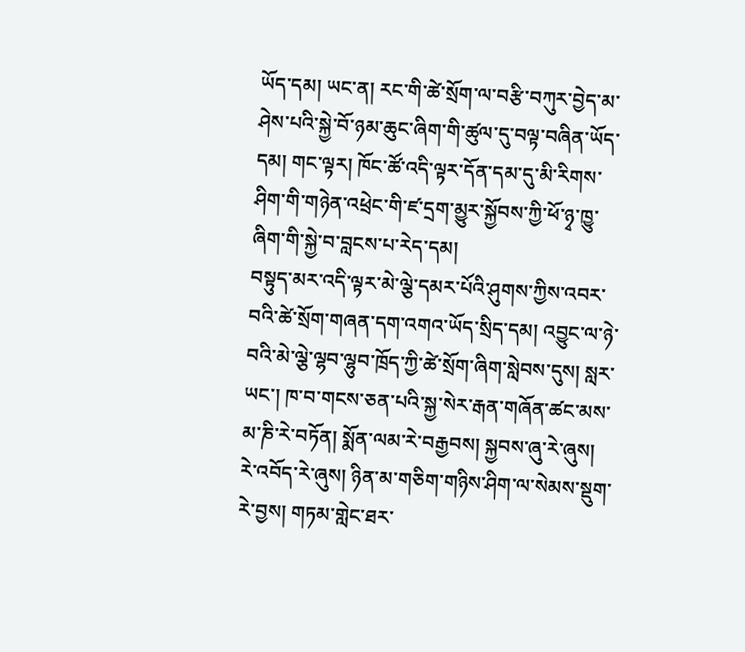ཡོད་དམ། ཡང་ན། རང་གི་ཚེ་སྲོག་ལ་བརྩི་བཀུར་བྱེད་མ་ཤེས་པའི་སྐྱེ་བོ་ཉམ་ཆུང་ཞིག་གི་ཚུལ་དུ་བལྟ་བཞིན་ཡོད་དམ། གང་ལྟར། ཁོང་ཚོ་འདི་ལྟར་དོན་དམ་དུ་མི་རིགས་ཤིག་གི་གཉེན་འཕྲེང་གི་ཛ་དྲག་མྱུར་སྐྱོབས་ཀྱི་ཕོ་ཉྭ་ཁྱུ་ཞིག་གི་སྐྱེ་བ་བླངས་པ་རེད་དམ།
བསྟུད་མར་འདི་ལྟར་མེ་ལྕེ་དམར་པོའི་ཤུགས་ཀྱིས་འབར་བའི་ཚེ་སྲོག་གཞན་དག་འགའ་ཡོད་སྲིད་དམ། འབྱུང་ལ་ཉེ་བའི་མེ་ལྕེ་ལྷབ་ལྷུབ་ཁྲོད་ཀྱི་ཚེ་སྲོག་ཞིག་སླེབས་དུས། སླར་ཡང་། ཁ་བ་གངས་ཅན་པའི་སྐྱ་སེར་རྒན་གཞོན་ཚང་མས་མ་ཎི་རེ་བཏོན། སྨོན་ལམ་རེ་བརྒྱབས། སྐྱབས་ཞུ་རེ་ཞུས། རེ་འབོད་རེ་ཞུས། ཉིན་མ་གཅིག་གཉིས་ཤིག་ལ་སེམས་སྡུག་རེ་བྱས། གཏམ་གླེང་ཐར་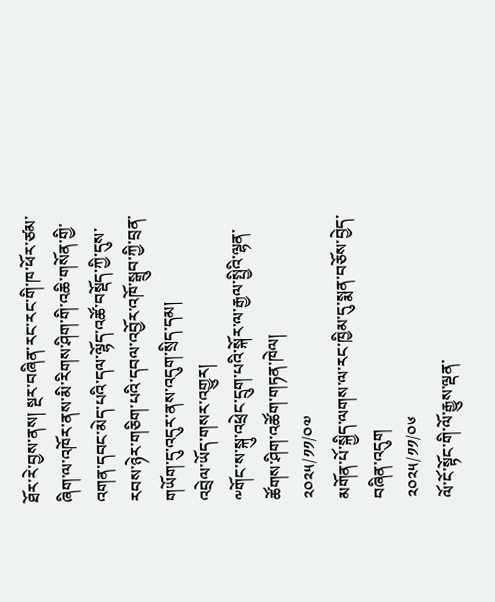ཐོར་རེ་བྱས་ནས། སྔར་བཞིན་རང་རང་གི་ཁ་ཕོར་ཙམ་ཞིག་ལ་འཁོར་ནས་མི་རིགས་ཤིག་གི་འཆི་གསོན་གྱི་འགན་དབང་མེད་པའི་དལ་ལྷོད་འཚོ་བསྡོད་ཀྱི་དུས་རབས་ཉེར་གཅིག་པའི་དབལ་འབྱོར་འཁོ་སྒྲུབ་ཀྱི་བྲན་གཡོག་དུ་འདུར་ནས་འདུག་སྲིད་དམ།
འབྲེལ་ཡོད་གསར་འགྱུར།
༸གོང་ས་སྐུ་འཕྲེང་དྲུག་པའི་སྐོར་ལ་རྒྱལ་སྤྱིའི་ལྷན་ཚོགས་ཤིག་འཚོག་གཏན་ཁེལ།
༢༠༢༥/༡༡/༠༧
མགོན་པོ་སྐྱིད་ལགས་ལ་རང་ཁྱིམ་དུ་སྨན་བཅོས་བྱེད་བཞིན་འདུག
༢༠༢༥/༡༡/༠༦
ལོ་ངོ་སྟོང་གི་ལོ་རྒྱུས་ལྡན་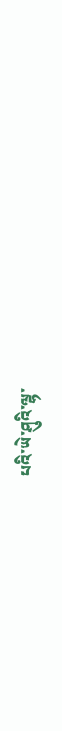པའི་ཡེ་ཤུའི་ལྷ་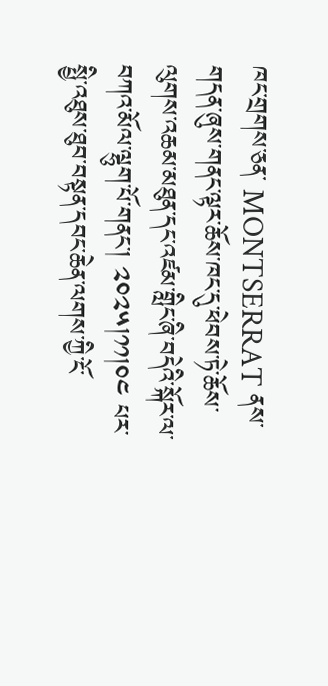ཁང་གྲགས་ཅན་ MONTSERRAT ནས་གདན་ཞུས་གནང་ལྟར་ཆོས་ཁང་དུ་ཕེབས་ཏེ་ཆོས་ལུགས་འཆམ་མཐུན་དང་འཛམ་གླིང་ཞི་བདེའི་སྐོར་ལ་བཀའ་མོལ་ལྷུག་པོ་གནང་། ༢༠༢༥།༡༡།༠༤ པར་སྤྱི་འཐུས་ཐུབ་བསྟན་དབང་ཆེན་ལགས་ཀྱི་ངོ་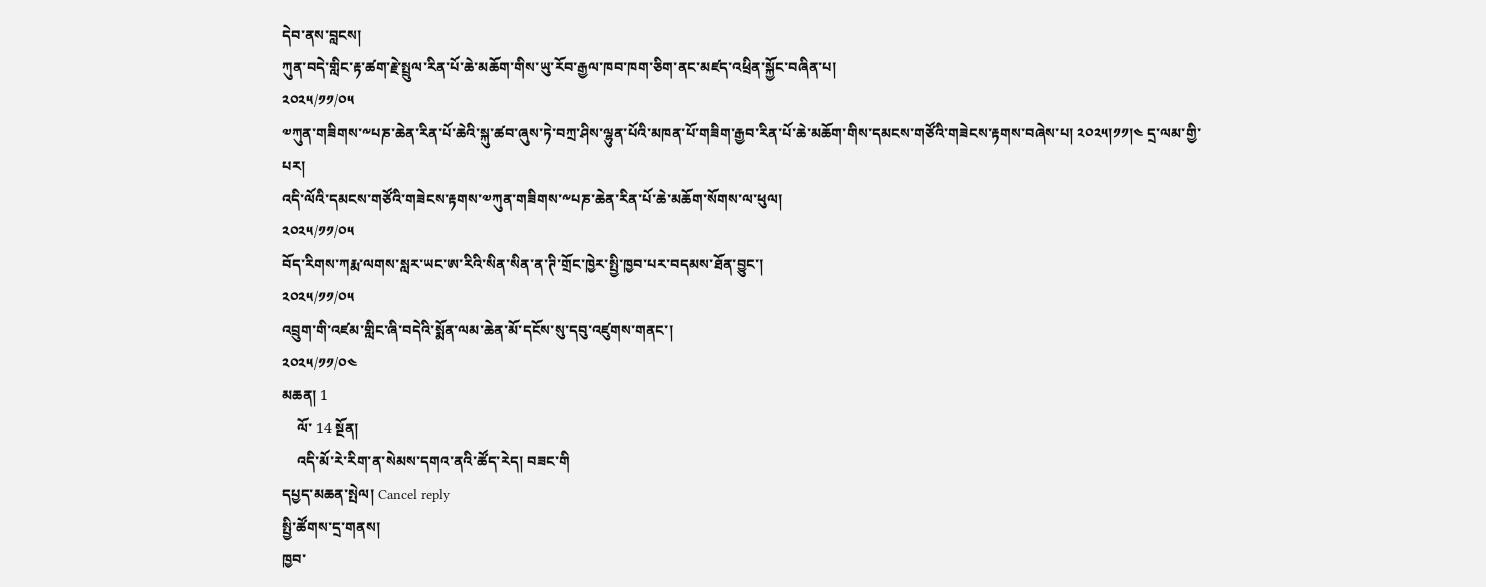དེབ་ནས་བླངས།
ཀུན་བདེ་གླིང་རྟ་ཚག་རྗེ་སྤྲུལ་རིན་པོ་ཆེ་མཆོག་གིས་ཡུ་རོབ་རྒྱལ་ཁབ་ཁག་ཅིག་ནང་མཛད་འཕྲིན་སྐྱོང་བཞིན་པ།
༢༠༢༥/༡༡/༠༥
༧ཀུན་གཟིགས་༸པཎ་ཆེན་རིན་པོ་ཆེའི་སྐུ་ཚབ་ཞུས་ཏེ་བཀྲ་ཤིས་ལྷུན་པོའི་མཁན་པོ་གཟིག་རྒྱབ་རིན་པོ་ཆེ་མཆོག་གིས་དམངས་གཙོའི་གཟེངས་རྟགས་བཞེས་པ། ༢༠༢༥།༡༡།༤ དྲ་ལམ་གྱི་པར།
འདི་ལོའི་དམངས་གཙོའི་གཟེངས་རྟགས་༧ཀུན་གཟིགས་༸པཎ་ཆེན་རིན་པོ་ཆེ་མཆོག་སོགས་ལ་ཕུལ།
༢༠༢༥/༡༡/༠༥
བོད་རིགས་ཀརྨ་ལགས་སླར་ཡང་ཨ་རིའི་སིན་སིན་ན་ཊི་གྲོང་ཁྱེར་སྤྱི་ཁྱབ་པར་བདམས་ཐོན་བྱུང་།
༢༠༢༥/༡༡/༠༥
འབྲུག་གི་འཛམ་གླིང་ཞི་བདེའི་སྨོན་ལམ་ཆེན་མོ་དངོས་སུ་དབུ་འཛུགས་གནང་།
༢༠༢༥/༡༡/༠༤
མཆན། 1
    ལོ་ 14 སྔོན།
    འདི་མོ་རེ་རིག་ན་སེམས་དགའ་ནའི་ཚོད་རེད། བཟང་གི
དཔྱད་མཆན་སྤེལ། Cancel reply
སྤྱི་ཚོགས་དྲ་གནས།
ཁྱབ་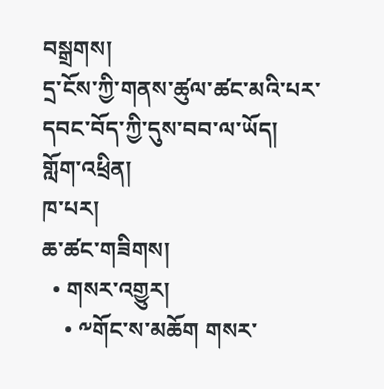བསྒྲགས།
དྲ་ངོས་ཀྱི་གནས་ཚུལ་ཚང་མའི་པར་དབང་བོད་ཀྱི་དུས་བབ་ལ་ཡོད།
གློག་འཕྲིན།
ཁ་པར།
ཆ་ཚང་གཟིགས།
  • གསར་འགྱུར།
    • ༸གོང་ས་མཆོག གསར་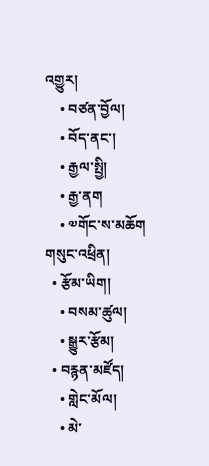འགྱུར།
    • བཙན་བྱོལ།
    • བོད་ནང་།
    • རྒྱལ་སྤྱི།
    • རྒྱ་ནག
    • ༧གོང་ས་མཆོག གསུང་འཕྲིན།
  • རྩོམ་ཡིག།
    • བསམ་ཚུལ།
    • སྒྱུར་རྩོམ།
  • བརྙན་མཛོད།
    • གླེང་མོལ།
    • མེ་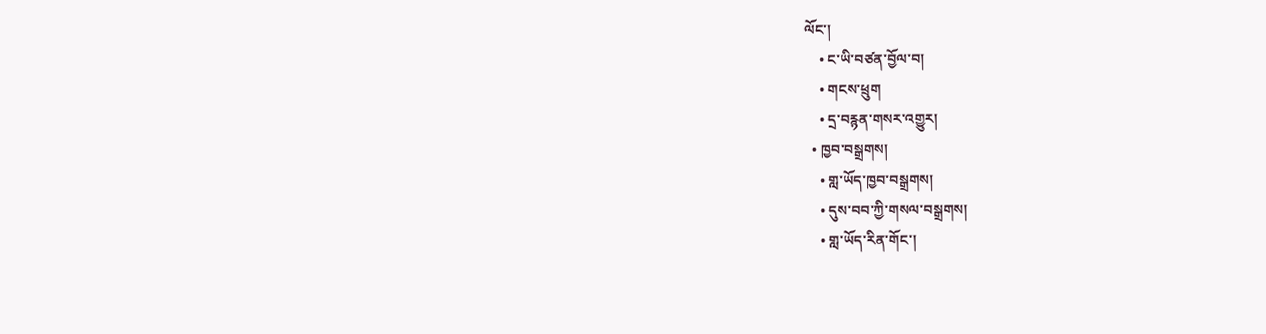ལོང་།
    • ང་ཡི་བཙན་བྱོལ་བ།
    • གངས་ཕྲུག
    • དྲ་བརྙན་གསར་འགྱུར།
  • ཁྱབ་བསྒྲགས།
    • གླ་ཡོད་ཁྱབ་བསྒྲགས།
    • དུས་བབ་ཀྱི་གསལ་བསྒྲགས།
    • གླ་ཡོད་རིན་གོང་།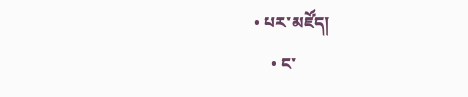• པར་མཛོད།
    • ང་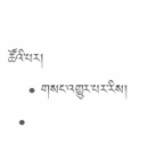ཚོའི་པར།
    • གསང་འགྱུར་པར་རིས།
  •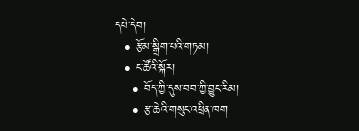དཔེ་དེབ།
  • རྩོམ་སྒྲིག་པའི་གཏམ།
  • ང་ཚོའི་སྐོར།
    • བོད་ཀྱི་དུས་བབ་ཀྱི་བྱུང་རིམ།
    • རྩ་ཆེའི་གསུང་འཕྲིན་ཁག